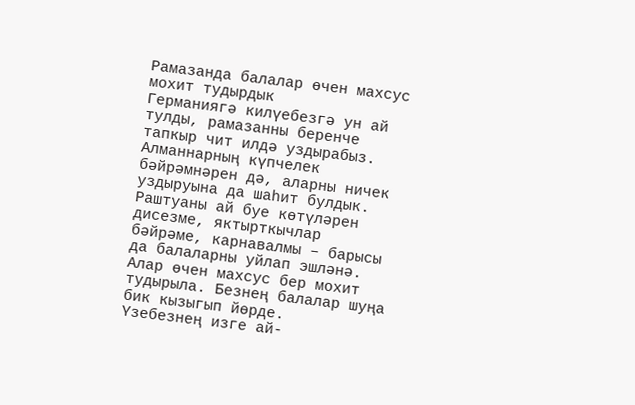Рамазанда балалар өчен махсус мохит тудырдык
Германиягә килүебезгә ун ай тулды, рамазанны беренче тапкыр чит илдә уздырабыз. Алманнарның күпчелек бәйрәмнәрен дә, аларны ничек уздыруына да шаhит булдык. Раштуаны ай буе көтүләрен дисезме, яктырткычлар бәйрәме, карнавалмы – барысы да балаларны уйлап эшләнә. Алар өчен махсус бер мохит тудырыла. Безнең балалар шуңа бик кызыгып йөрде.
Үзебезнең изге ай-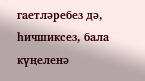гаетләребез дә, hичшиксез, бала күңеленә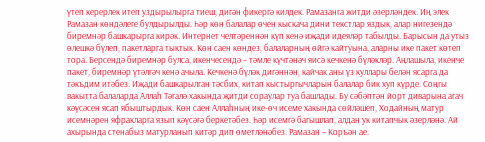үтеп керерлек итеп уздырылырга тиеш, дигән фикергә килдек. Рамазанга житди әзерләндек. Иң элек Рамазан көндәлеге булдырылды. Һәр көн балалар өчен кыскача дини текстлар яздык, алар нигезендә биремнәр башкарырга кирәк. Интернет челтәреннән күп кенә иҗади идеяләр табылды. Барысын да утыз өлешкә бүлеп, пакетларга тыктык. Көн саен көндез, балаларның өйгә кайтуына, аларны ике пакет көтеп тора. Берсендә биремнәр булса, икенчесендә – тәмле күчтәнәч яисә кечкенә бүләкләр. Аңлашыла, икенче пакет, биремнәр үтәлгәч кенә ачыла. Кечкенә бүләк дигәннән, кайчак аны үз куллары белән ясарга да тәкъдим итәбез. Иҗади башкарылган тәсбих, китап кыстыргычларын балалар бик хуп күрде. Соңгы вакытта балаларда Аллаh Тәгалә хакында җитди сораулар туа башлады. Бу сәбәптән йорт диварына агач кәүсәсен ясап ябыштырдык. Көн саен Аллаhның ике-өч исеме хакында сөйләшеп, Ходайның матур исемнәрен яфракларга язып кәүсәгә беркетәбез. Һәр исемгә багышлап, алдан ук китапчык әзерләнә. Ай ахырында стенабыз матурланып китәр дип өметләнәбез. Рамазан – Коръән ае.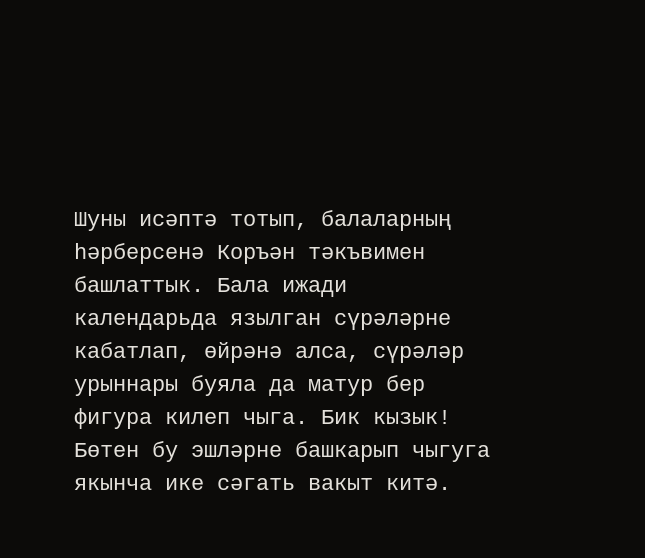Шуны исәптә тотып, балаларның hәрберсенә Коръән тәкъвимен башлаттык. Бала ижади календарьда язылган сүрәләрне кабатлап, өйрәнә алса, сүрәләр урыннары буяла да матур бер фигура килеп чыга. Бик кызык!
Бөтен бу эшләрне башкарып чыгуга якынча ике сәгать вакыт китә.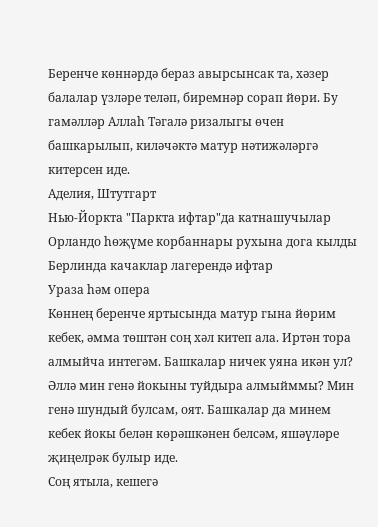Беренче көннәрдә бераз авырсынсак та, хәзер балалар үзләре теләп, биремнәр сорап йөри. Бу гамәлләр Аллаһ Тәгалә ризалыгы өчен башкарылып, киләчәктә матур нәтижәләргә китерсен иде.
Аделия, Штутгарт
Нью-Йоркта "Паркта ифтар"да катнашучылар Орландо һөҗүме корбаннары рухына дога кылды
Берлинда качаклар лагерендә ифтар
Ураза һәм опера
Көннең беренче яртысында матур гына йөрим кебек, әмма төштән соң хәл китеп ала. Иртән тора алмыйча интегәм. Башкалар ничек уяна икән ул? Әллә мин генә йокыны туйдыра алмыйммы? Мин генә шундый булсам, оят. Башкалар да минем кебек йокы белән көрәшкәнен белсәм, яшәүләре җиңелрәк булыр иде.
Соң ятыла, кешегә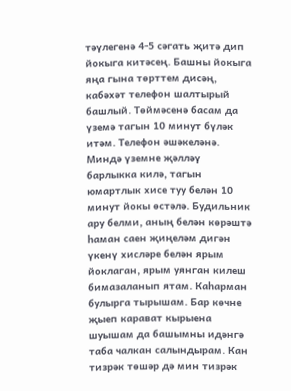тәүлегенә 4-5 сәгать җитә дип йокыга китәсең. Башны йокыга яңа гына төрттем дисәң, кабәхәт телефон шалтырый башлый. Төймәсенә басам да үземә тагын 10 минут бүләк итәм. Телефон әшәкеләнә. Миндә үземне җәлләү барлыкка килә, тагын юмартлык хисе туу белән 10 минут йокы өстәлә. Будильник ару белми, аның белән көрәштә һаман саен җиңеләм дигән үкенү хисләре белән ярым йоклаган, ярым уянган килеш бимазаланып ятам. Каһарман булырга тырышам. Бар көчне җыеп карават кырыена шуышам да башымны идәнгә таба чалкан салындырам. Кан тизрәк төшәр дә мин тизрәк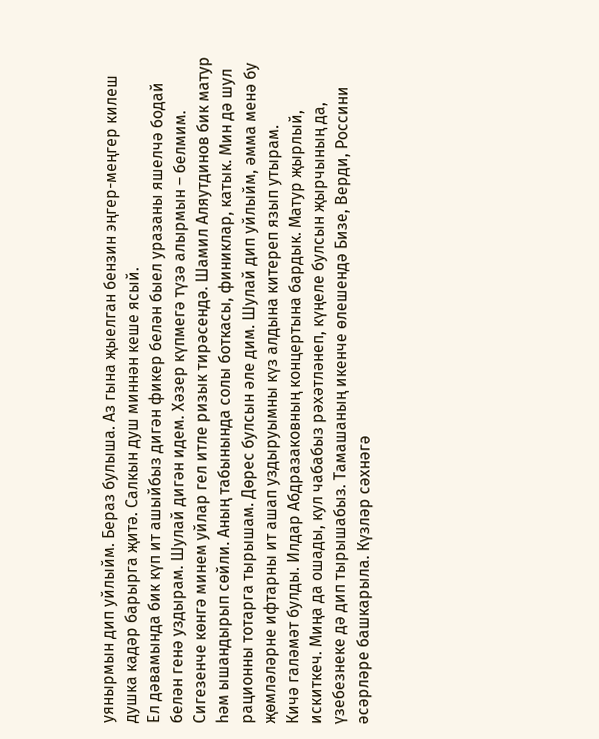уянырмын дип уйлыйм. Бераз булыша. Аз гына җыелган бензин эңгер-меңгер килеш душка кадәр барырга җитә. Салкын душ миннән кеше ясый.
Ел дәвамында бик күп ит ашыйбыз дигән фикер белән быел уразаны яшелчә бодай белән генә уздырам. Шулай дигән идем. Хәзер күпмегә түзә алырмын – белмим. Сигезенче көнгә минем уйлар гел итле ризык тирәсендә. Шамил Аляутдинов бик матур һәм ышандырып сөйли. Аның табынында солы боткасы, финиклар, катык. Мин дә шул рационны тотарга тырышам. Дөрес булсын әле дим. Шулай дип уйлыйм, әмма менә бу җөмләләрне ифтарны ит ашап уздыруымны күз алдына китереп язып утырам.
Кичә галәмәт булды. Илдар Абдразаковның концертына бардык. Матур җырлый, искиткеч. Миңа да ошады, кул чабабыз рәхәтләнеп, күңеле булсын җырчының да, үзебезнеке дә дип тырышабыз. Тамашаның икенче өлешендә Бизе, Верди, Россини әсәрләре башкарыла. Күзләр сәхнәгә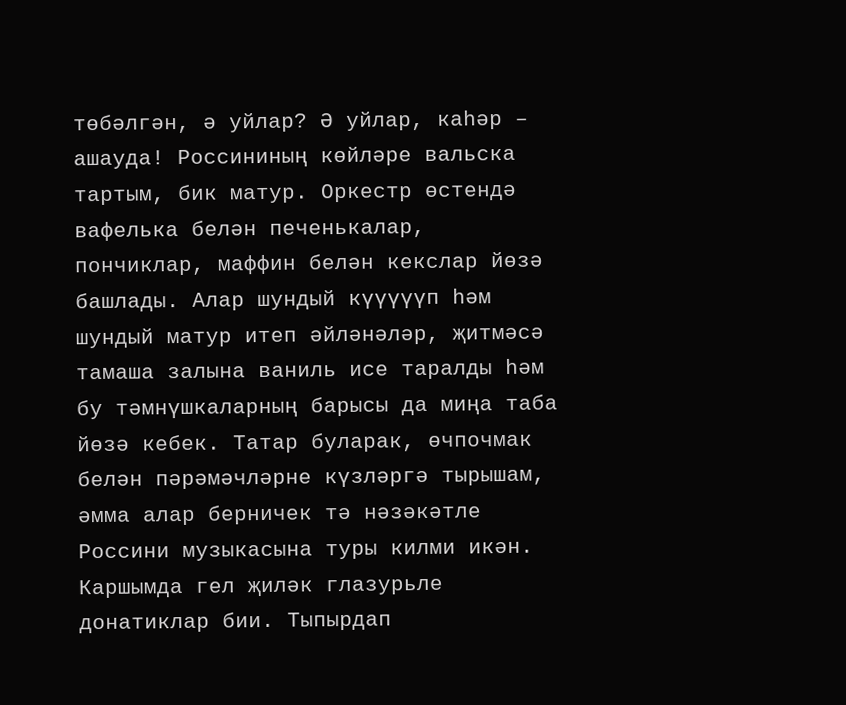төбәлгән, ә уйлар? Ә уйлар, каһәр – ашауда! Россининың көйләре вальска тартым, бик матур. Оркестр өстендә вафелька белән печенькалар, пончиклар, маффин белән кекслар йөзә башлады. Алар шундый күүүүүп һәм шундый матур итеп әйләнәләр, җитмәсә тамаша залына ваниль исе таралды һәм бу тәмнүшкаларның барысы да миңа таба йөзә кебек. Татар буларак, өчпочмак белән пәрәмәчләрне күзләргә тырышам, әмма алар берничек тә нәзәкәтле Россини музыкасына туры килми икән. Каршымда гел җиләк глазурьле донатиклар бии. Тыпырдап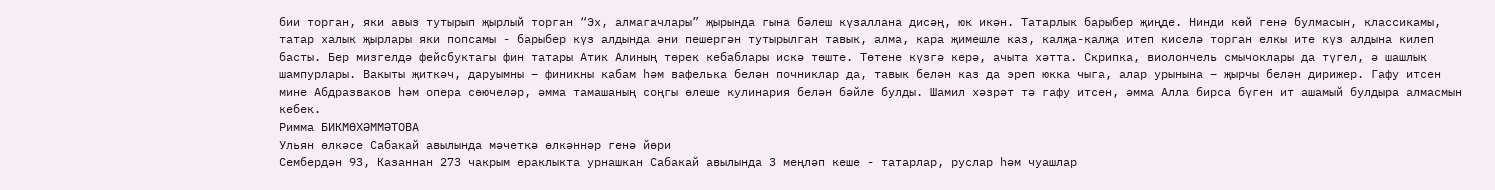бии торган, яки авыз тутырып җырлый торган “Эх, алмагачлары” җырында гына бәлеш күзаллана дисәң, юк икән. Татарлык барыбер җиңде. Нинди көй генә булмасын, классикамы, татар халык җырлары яки попсамы - барыбер күз алдында әни пешергән тутырылган тавык, алма, кара җимешле каз, калҗа-калҗа итеп киселә торган елкы ите күз алдына килеп басты. Бер мизгелдә фейсбуктагы фин татары Атик Алиның төрек кебаблары искә төште. Төтене күзгә керә, ачыта хәтта. Скрипка, виолончель смычоклары да түгел, ә шашлык шампурлары. Вакыты җиткәч, даруымны – финикны кабам һәм вафелька белән почниклар да, тавык белән каз да эреп юкка чыга, алар урынына – җырчы белән дирижер. Гафу итсен мине Абдразваков һәм опера сөючеләр, әмма тамашаның соңгы өлеше кулинария белән бәйле булды. Шамил хәзрәт тә гафу итсен, әмма Алла бирса бүген ит ашамый булдыра алмасмын кебек.
Римма БИКМӨХӘММӘТОВА
Ульян өлкәсе Сабакай авылында мәчеткә өлкәннәр генә йөри
Сембердән 93, Казаннан 273 чакрым ераклыкта урнашкан Сабакай авылында 3 меңләп кеше - татарлар, руслар һәм чуашлар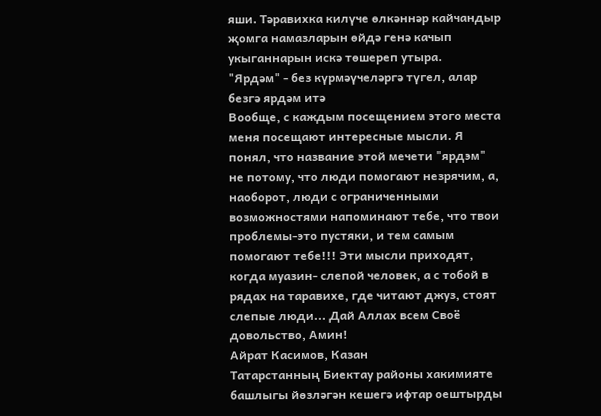яши. Тәравихка килүче өлкәннәр кайчандыр җомга намазларын өйдә генә качып укыганнарын искә төшереп утыра.
"Ярдәм" - без күрмәүчеләргә түгел, алар безгә ярдәм итә
Вообще, с каждым посещением этого места меня посещают интересные мысли. Я понял, что название этой мечети "ярдэм" не потому, что люди помогают незрячим, а, наоборот, люди с ограниченными возможностями напоминают тебе, что твои проблемы-это пустяки, и тем самым помогают тебе!!! Эти мысли приходят, когда муазин- слепой человек, а с тобой в рядах на таравихе, где читают джуз, стоят слепые люди... Дай Аллах всем Своё довольство, Амин!
Айрат Касимов, Казан
Татарстанның Биектау районы хакимияте башлыгы йөзләгән кешегә ифтар оештырды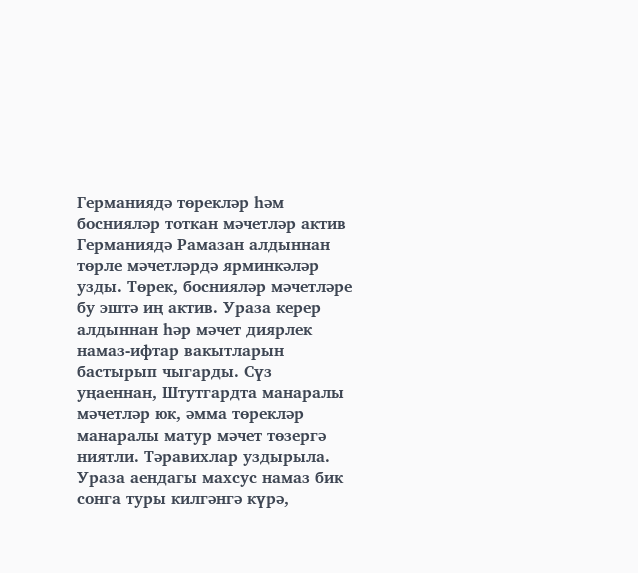Германиядә төрекләр һәм боснияләр тоткан мәчетләр актив
Германиядә Рамазан алдыннан төрле мәчетләрдә ярминкәләр узды. Төрек, боснияләр мәчетләре бу эштә иң актив. Ураза керер алдыннан hәр мәчет диярлек намаз-ифтар вакытларын бастырып чыгарды. Сүз уңаеннан, Штутгардта манаралы мәчетләр юк, әмма төрекләр манаралы матур мәчет төзергә ниятли. Тәравихлар уздырыла. Ураза аендагы махсус намаз бик сонга туры килгәнгә күрә,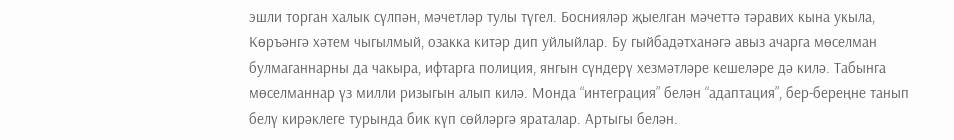эшли торган халык сүлпән, мәчетләр тулы түгел. Боснияләр җыелган мәчеттә тәравих кына укыла, Көръәнгә хәтем чыгылмый, озакка китәр дип уйлыйлар. Бу гыйбадәтханәгә авыз ачарга мөселман булмаганнарны да чакыра, ифтарга полиция, янгын сүндерү хезмәтләре кешеләре дә килә. Табынга мөселманнар үз милли ризыгын алып килә. Монда “интеграция” белән “адаптация”, бер-береңне танып белү кирәклеге турында бик күп сөйләргә яраталар. Артыгы белән.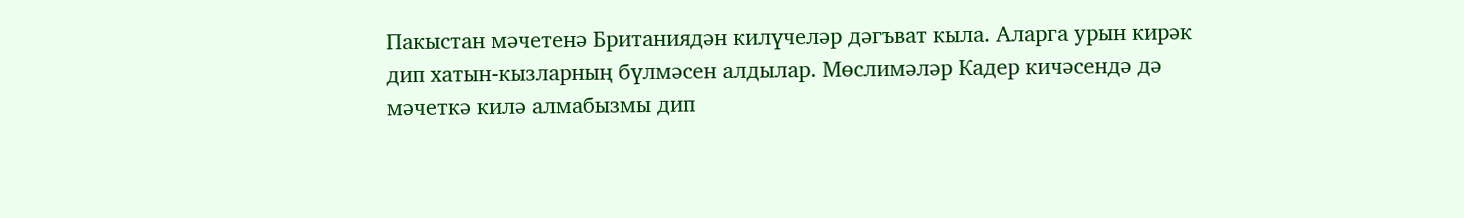Пакыстан мәчетенә Британиядән килүчеләр дәгъват кыла. Аларга урын кирәк дип хатын-кызларның бүлмәсен алдылар. Мөслимәләр Кадер кичәсендә дә мәчеткә килә алмабызмы дип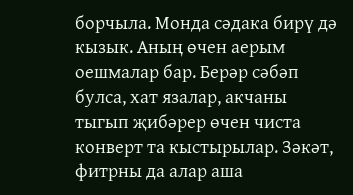борчыла. Монда сәдака бирү дә кызык. Аның өчен аерым оешмалар бар. Берәр сәбәп булса, хат язалар, акчаны тыгып җибәрер өчен чиста конверт та кыстырылар. Зәкәт, фитрны да алар аша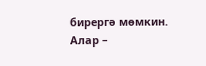бирергә мөмкин. Алар –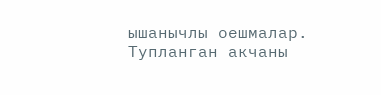ышанычлы оешмалар. Тупланган акчаны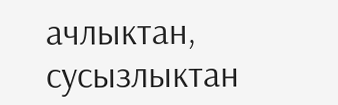ачлыктан, сусызлыктан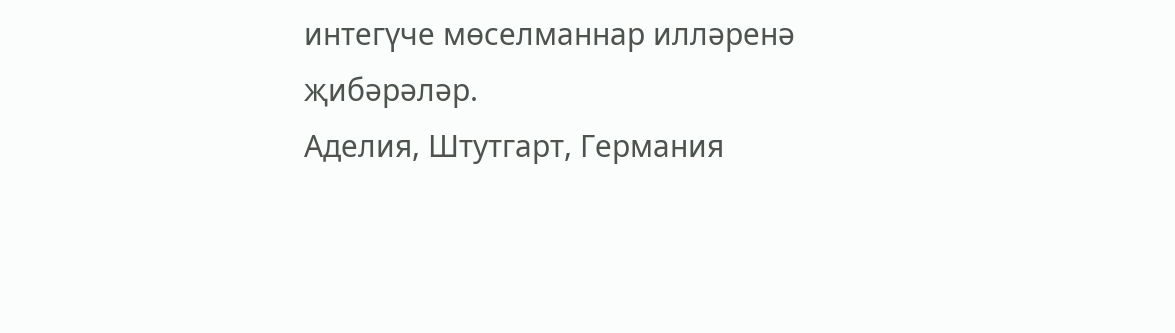интегүче мөселманнар илләренә җибәрәләр.
Аделия, Штутгарт, Германия